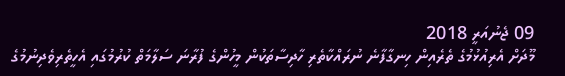09 ޖެނުއަރީ 2018
މޫދަށް އެރިއުޅުމުގެ ތެރެއިން ހިނގާފާނެ ނުރައްކާތެރި ހާދިސާތަކުން މީހުންގެ ފުރާނަ ސަލާމަތް ކުރުމުގައި އެހީތެރިވެދިނުމުގެ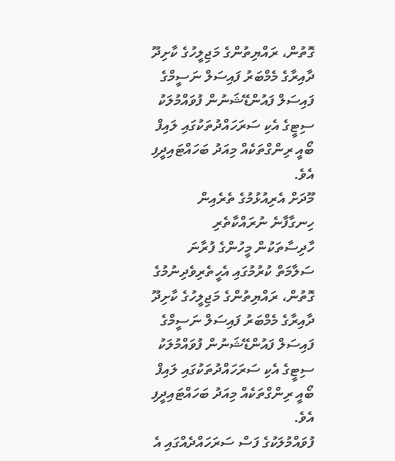ގޮތުން، ރައްޔިތުންގެ މަޖިލީހުގެ ކާށިދޫ ދާއިރާގެ މެމްބަރު ފައިސަލް ނަސީމްގެ ފައިސަލް ފައުންޑޭޝަނުން ފުވައްމުލަކު ސިޓީގެ އެކި ސަރަހައްދުތަކުގައި ލައިފް ބޯއީ ރިންގްތަކެއް މިއަދު ބަހައްޓައިދީފި އެވެ.
މޫދަށް އެރިއުޅުމުގެ ތެރެއިން ހިނގާފާނެ ނުރައްކާތެރި ހާދިސާތަކުން މީހުންގެ ފުރާނަ ސަލާމަތް ކުރުމުގައި އެހީތެރިވެދިނުމުގެ ގޮތުން، ރައްޔިތުންގެ މަޖިލީހުގެ ކާށިދޫ ދާއިރާގެ މެމްބަރު ފައިސަލް ނަސީމްގެ ފައިސަލް ފައުންޑޭޝަނުން ފުވައްމުލަކު ސިޓީގެ އެކި ސަރަހައްދުތަކުގައި ލައިފް ބޯއީ ރިންގްތަކެއް މިއަދު ބަހައްޓައިދީފި އެވެ.
ފުވައްމުލަކުގެ ފަސް ސަރަހައްދެއްގައި އެ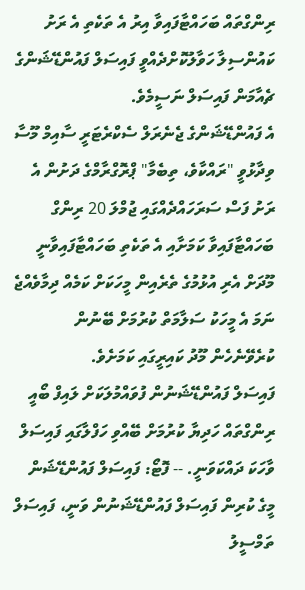ރިންގްތައް ބަހައްޓާފައިވާ އިރު އެ ތަކެތި އެ ރަށު ކައުންސިލާ ހަވާލުކޮށްދެއްވީ ފައިސަލް ފައުންޑޭޝަންގެ ޗެއާމަން ފައިސަލް ނަސީމެވެ.
އެ ފައުންޑޭޝަންގެ ޖެނެރަލް ސެކްރެޓަރީ ސާއިމް މޫސާ ވިދާޅުވީ "ރައްކާވެ، ތިބެމާ" ޕްރޮގްރާމްގެ ދަށުން އެ ރަށު ފަސް ސަރަހައްދެއްގައި ޖުމްލަ 20 ރިންގް ބަހައްޓާފައިވާ ކަމަށާއި އެ ތަކެތި ބަހައްޓާފައިވާނީ މޫދަށް އެރި އުޅުމުގެ ތެރެއިން މީހަކަށް ކަމެއް ދިމާވެއްޖެ ނަމަ އެ މީހަކު ސަލާމަތް ކުރުމަށް ބޭނުން ކުރެވޭނެހެން މޫދު ކައިރީގައި ކަމަށެވެ.
ފައިސަލް ފައުންޑޭޝަނުން ފުވައްމުލަކަށް ލައިފް ބޯއީ ރިންގްތައް ހަދިޔާ ކުރުމަށް ބޭއްވި ހަފްލާގައި ފައިސަލް ވާހަކަ ދައްކަވަނީ. -- ފޮޓޯ: ފައިސަލް ފައުންޑޭޝަން
މީގެ ކުރިން ފައިސަލް ފައުންޑޭޝަނުން ވަނީ، ފައިސަލް ތަމްސީލު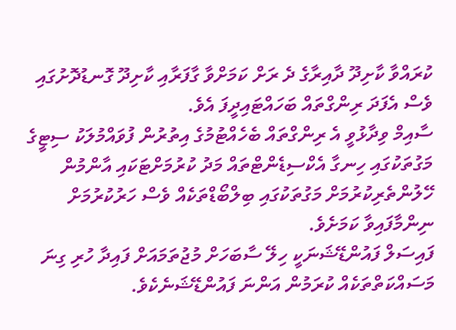ކުރައްވާ ކާށިދޫ ދާއިރާގެ ދެ ރަށް ކަމަށްވާ ގާފަރާއި ކާށިދޫ ގޮނޑުދޮށުގައި ވެސް އެފަދަ ރިންގްތައް ބަހައްޓައިދީފަ އެވެ.
ސާއިމް ވިދާޅުވީ އެ ރިންގްތައް ބެހެއްޓުމުގެ އިތުރުން ފުވައްމުލަކު ސިޓީގެ މަގުތަކުގައި ހިނގާ އެކްސިޑެންޓްތައް މަދު ކުރުމަށްޓަކައި އާންމުން ހޭލުންތެރިކުރުމަށް މަގުތަކުގައި ބިލްބޯޑްތަކެއް ވެސް ހަރުކުރުމަށް ނިންމާފައިވާ ކަމަށެވެ.
ފައިސަލް ފައުންޑޭޝަނަކީ ހިލޭ ސާބަހަށް މުޖުތަމައަށް ފައިދާ ހުރި ގިނަ މަސައްކަތްތަކެއް ކުރަމުން އަންނަ ފައުންޑޭޝަނެކެވެ.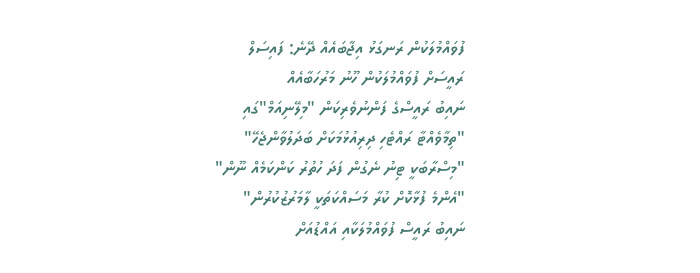ފުވައްމުލަކުން ރަނގަޅު އިޖާބައެއް ދޭނެ: ފައިސަލް
ރައީސަށް ފުވައްމުލަކުން ހޫނު މަރުހަބާއެއް
ނައިބު ރައީސްގެ ފަންނުވެރިކަން "މިލޭނިއަމް"ގައި
"ތިމާވެއްޓާ ރައްޓެހި ދިރިއުޅުމަކަށް ބަދަލުވާންޖެހޭ"
"މިސްރާބަކީ ޓިނު ނެގުން ފަދަ ހުތުރު ކަންކަމެއް ނޫން"
"އެންމެ ފުޅާކޮށް ކުރާ މަސައްކަތަކީ ލާމަރުޒުކުރުން"
ނައިބު ރައީސް ފުވައްމުލަކާއި އައްޑުއަށް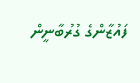ފައުޒާންގެ ގުރުބާނީން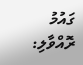ގައުމު ރޮއްވާލި: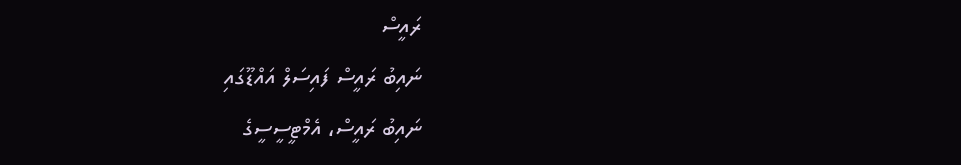ރައީސް
ނައިބު ރައީސް ފައިސަލް އައްޑޫގައި
ނައިބު ރައީސް، އެމްޓީސީސީގެ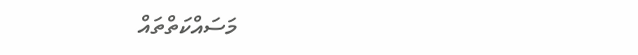މަސައްކަތްތައް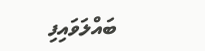ބައްލަވައިފި